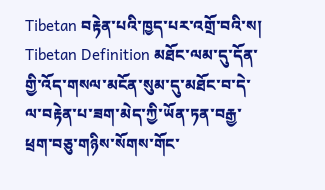Tibetan བརྟེན་པའི་ཁྱད་པར་འགྲོ་བའི་ས།
Tibetan Definition མཐོང་ལམ་དུ་དོན་གྱི་འོད་གསལ་མངོན་སུམ་དུ་མཐོང་བ་དེ་ལ་བརྟེན་པ་ཟག་མེད་ཀྱི་ཡོན་ཏན་བརྒྱ་ཕྲག་བཅུ་གཉིས་སོགས་གོང་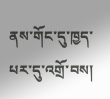ནས་གོང་དུ་ཁྱད་པར་དུ་འགྲོ་བས།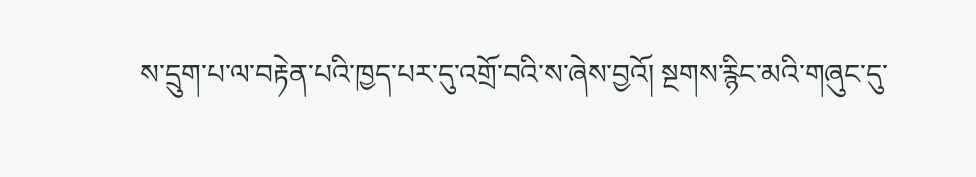ས་དྲུག་པ་ལ་བརྟེན་པའི་ཁྱད་པར་དུ་འགྲོ་བའི་ས་ཞེས་བྱའོ། སྔགས་རྙིང་མའི་གཞུང་དུ་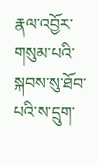རྣལ་འབྱོར་གསུམ་པའི་སྐབས་སུ་ཐོབ་པའི་ས་དྲུག་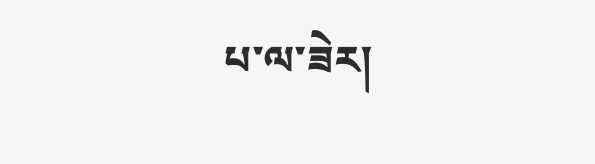པ་ལ་ཟེར།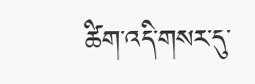ཚིག་འདི་གསར་དུ་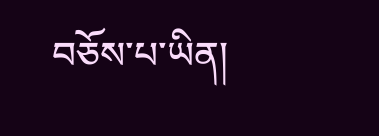བཅོས་པ་ཡིན།